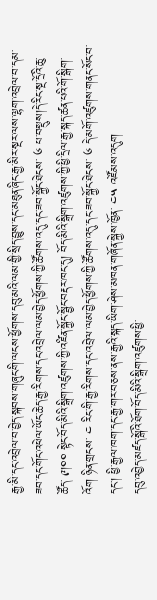རྒྱ་མི་དང་འབྲེལ་བ་བྱེད་སྐབས་གཞུང་གི་ལངས་ཕྱོགས་དབུ་མའི་ལམ་གྱི་སྲིད་བྱུས་དང་མཐུན་ཞིང་རྒྱ་མིར་སྔར་ལས་ལྷག་འབྲེལ་བ་དམ་ཟབ་དང་གོང་འཕེལ་ཡོང་ཆེད་རྒྱ་རིགས་དང་འབྲེལ་ལམ་བྱེད་ཕྱོགས་ཀྱི་ཚོགས་འདུ་དང་ཟབ་སྐྱོང་ཐེངས་ ༦ པ་བསྡུས།དེ་རིང་སྔ་དྲོའི་ཆུ་ཚོད་ ༩།༠༠ སྟེང་བོད་མིའི་སྒྲིག་འཛུགས་ཀྱི་འཛིན་སྐྱོང་སྦྱོང་བརྡར་ཁང་དུ། བོད་མིའི་སྒྲིག་འཛུགས་ཀྱི་ཕྱི་དྲིལ་རྒྱ་སྐད་ཚན་པའི་གོ་སྒིག་འོག ཉིན་གྲངས་ ༤ རིང་གི་རྒྱ་རིགས་དང་འབྲེལ་ལམ་བྱེད་ཕྱོགས་ཀྱི་ཚོགས་འདུ་དང་ཟབ་སྐྱོང་ཐེངས་ ༦ དེ་མགོ་འཛུགས་གནང་སོང་བ་དང་། ཕྱི་རྒྱལ་ཁག་དང་རྒྱ་གར་བཅས་ནས་རྒྱའི་སྐད་ཡིག་ཤེས་མཁན་གཞོན་སྐྱེས་ཁྱོན་ ༤༥ འཛོམས་འདུག
དབུ་འབྱེད་མཛད་སྒོའི་ཐོག་བོད་མིའི་སྒྲིག་འཛུགས་ཕྱི་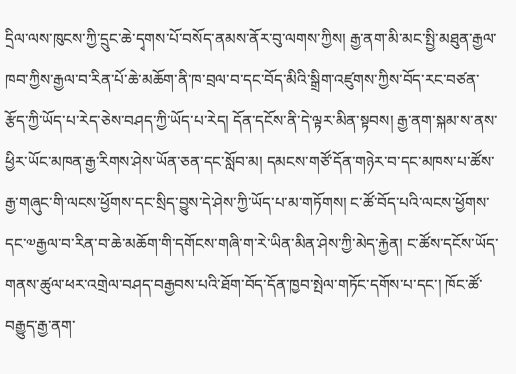དྲིལ་ལས་ཁུངས་ཀྱི་དྲུང་ཆེ་དྭགས་པོ་བསོད་ནམས་ནོར་བུ་ལགས་ཀྱིས། རྒྱ་ནག་མི་མང་སྤྱི་མཐུན་རྒྱལ་ཁབ་ཀྱིས་རྒྱལ་བ་རིན་པོ་ཆེ་མཆོག་ནི་ཁ་བྲལ་བ་དང་བོད་མིའི་སྒྲིག་འཛུགས་ཀྱིས་བོད་རང་བཙན་རྩོད་ཀྱི་ཡོད་པ་རེད་ཅེས་བཤད་ཀྱི་ཡོད་པ་རེད། དོན་དངོས་ནི་དེ་ལྟར་མིན་སྟབས། རྒྱ་ནག་སྐམ་ས་ནས་ཕྱིར་ཡོང་མཁན་རྒྱ་རིགས་ཤེས་ཡོན་ཅན་དང་སློབ་མ། དམངས་གཙོ་དོན་གཉེར་བ་དང་མཁས་པ་ཚོས་རྒྱ་གཞུང་གི་ལངས་ཕྱོགས་དང་སྲིད་བྱུས་དེ་ཤེས་ཀྱི་ཡོད་པ་མ་གཏོགས། ང་ཚོ་བོད་པའི་ལངས་ཕྱོགས་དང་༧རྒྱལ་བ་རིན་བ་ཆེ་མཆོག་གི་དགོངས་གཞི་ག་རེ་ཡིན་མིན་ཤེས་ཀྱི་མེད་རྐྱེན། ང་ཚོས་དངོས་ཡོད་གནས་ཚུལ་ཕར་འགྲེལ་བཤད་བརྒྱབས་པའི་ཐོག་བོད་དོན་ཁྱབ་སྤེལ་གཏོང་དགོས་པ་དང་། ཁོང་ཚོ་བརྒྱུད་རྒྱ་ནག་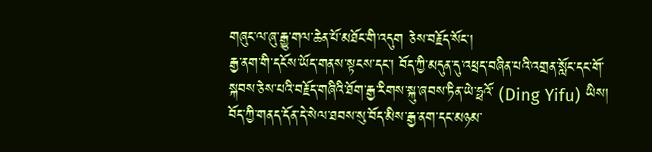གཞུང་ལ་ཞུ་རྒྱུ་གལ་ཆེན་པོ་མཐོང་གི་འདུག ཅེས་བརྗོད་སོང་།
རྒྱ་ནག་གི་དངོས་ཡོད་གནས་སྟངས་དང་། བོད་ཀྱི་མདུན་དུ་འཕྲད་བཞིན་པའི་འགྲན་སློང་དང་གོ་སྐབས་ཅེས་པའི་བརྗོད་གཞིའི་ཐོག་རྒྱ་རིགས་སྐུ་ཞབས་ཏིན་ཡེ་ཧྥའོ་ (Ding Yifu) ཡིས། བོད་ཀྱི་གནད་དོན་དེ་སེལ་ཐབས་སུ་བོད་མིས་རྒྱ་ནག་དང་མཉམ་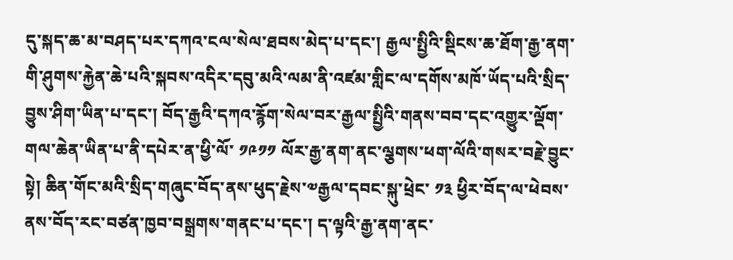དུ་སྐད་ཆ་མ་བཤད་པར་དཀའ་ངལ་སེལ་ཐབས་མེད་པ་དང་། རྒྱལ་སྤྱིའི་སྡིངས་ཆ་ཐོག་རྒྱ་ནག་གི་ཤུགས་རྐྱེན་ཆེ་པའི་སྐབས་འདིར་དབུ་མའི་ལམ་ནི་འཛམ་གླིང་ལ་དགོས་མཁོ་ཡོད་པའི་སྲིད་བྱུས་ཤིག་ཡིན་པ་དང་། བོད་རྒྱའི་དཀའ་རྙོག་སེལ་བར་རྒྱལ་སྤྱིའི་གནས་བབ་དང་འགྱུར་ལྡོག་གལ་ཆེན་ཡིན་པ་ནི་དཔེར་ན་ཕྱི་ལོ་ ༡༩༡༡ ལོར་རྒྱ་ནག་ནང་ལྕགས་ཕག་ལོའི་གསར་བརྗེ་བྱུང་སྟེ། ཆིན་གོང་མའི་སྲིད་གཞུང་བོད་ནས་ཕུད་རྗེས་༧རྒྱལ་དབང་སྐུ་ཕྲེང་ ༡༣ ཕྱིར་བོད་ལ་ཕེབས་ནས་བོད་རང་བཙན་ཁྱབ་བསྒྲགས་གནང་པ་དང་། ད་ལྟའི་རྒྱ་ནག་ནང་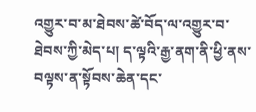འགྱུར་བ་མ་ཐེབས་ཚེ་བོད་ལ་འགྱུར་བ་ཐེབས་ཀྱི་མེད་པ། ད་ལྟའི་རྒྱ་ནག་ནི་ཕྱི་ནས་བལྟས་ན་སྟོབས་ཆེན་དང་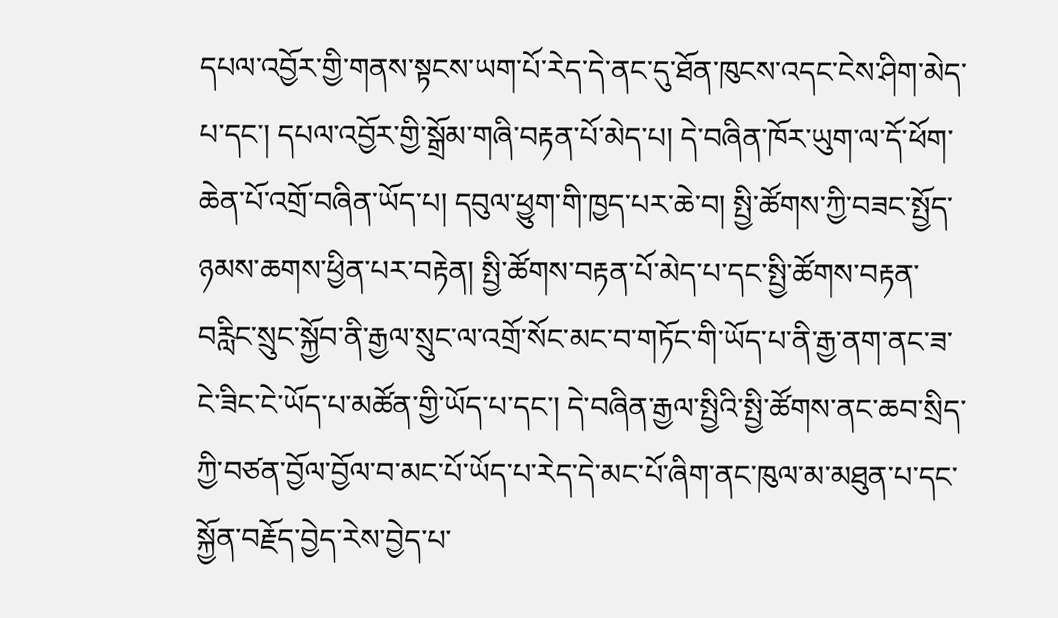དཔལ་འབྱོར་གྱི་གནས་སྟངས་ཡག་པོ་རེད་དེ་ནང་དུ་ཐོན་ཁུངས་འདང་ངེས་ཤིག་མེད་པ་དང་། དཔལ་འབྱོར་གྱི་སྒྲོམ་གཞི་བརྟན་པོ་མེད་པ། དེ་བཞིན་ཁོར་ཡུག་ལ་དོ་ཕོག་ཆེན་པོ་འགྲོ་བཞིན་ཡོད་པ། དབུལ་ཕྱུག་གི་ཁྱད་པར་ཆེ་བ། སྤྱི་ཚོགས་ཀྱི་བཟང་སྤྱོད་ཉམས་ཆགས་ཕྱིན་པར་བརྟེན། སྤྱི་ཚོགས་བརྟན་པོ་མེད་པ་དང་སྤྱི་ཚོགས་བརྟན་བརླིང་སྲུང་སྐྱོབ་ནི་རྒྱལ་སྲུང་ལ་འགྲོ་སོང་མང་བ་གཏོང་གི་ཡོད་པ་ནི་རྒྱ་ནག་ནང་ཟ་ངེ་ཟིང་ངེ་ཡོད་པ་མཚོན་གྱི་ཡོད་པ་དང་། དེ་བཞིན་རྒྱལ་སྤྱིའི་སྤྱི་ཚོགས་ནང་ཆབ་སྲིད་ཀྱི་བཙན་བྱོལ་བྱོལ་བ་མང་པོ་ཡོད་པ་རེད་དེ་མང་པོ་ཞིག་ནང་ཁུལ་མ་མཐུན་པ་དང་སྐྱོན་བརྗོད་བྱེད་རེས་བྱེད་པ་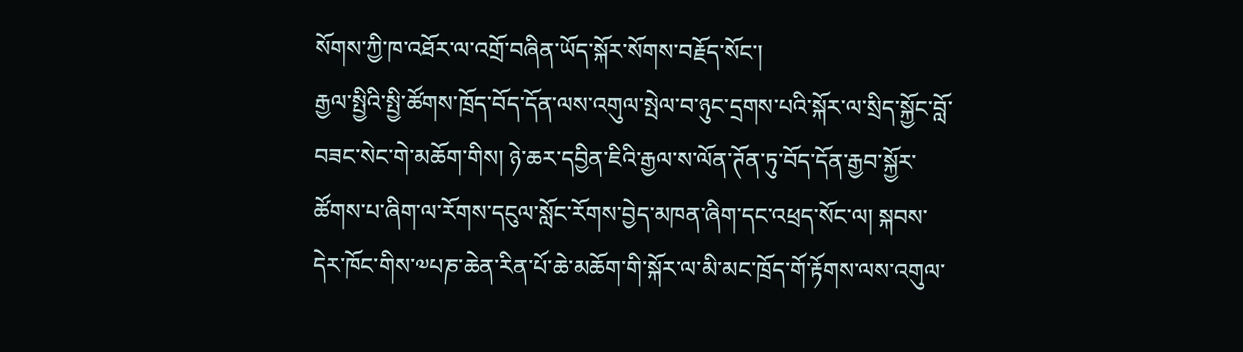སོགས་ཀྱི་ཁ་འཐོར་ལ་འགྲོ་བཞིན་ཡོད་སྐོར་སོགས་བརྗོད་སོང་།
རྒྱལ་སྤྱིའི་སྤྱི་ཚོགས་ཁྲོད་བོད་དོན་ལས་འགུལ་སྤེལ་བ་ཉུང་དྲགས་པའི་སྐོར་ལ་སྲིད་སྐྱོང་བློ་བཟང་སེང་གེ་མཆོག་གིས། ཉེ་ཆར་དབྱིན་ཇིའི་རྒྱལ་ས་ལོན་ཊོན་ཏུ་བོད་དོན་རྒྱབ་སྐྱོར་ཚོགས་པ་ཞིག་ལ་རོགས་དངུལ་སློང་རོགས་བྱེད་མཁན་ཞིག་དང་འཕྲད་སོང་ལ། སྐབས་དེར་ཁོང་གིས་༧པཎ་ཆེན་རིན་པོ་ཆེ་མཆོག་གི་སྐོར་ལ་མི་མང་ཁྲོད་གོ་རྟོགས་ལས་འགུལ་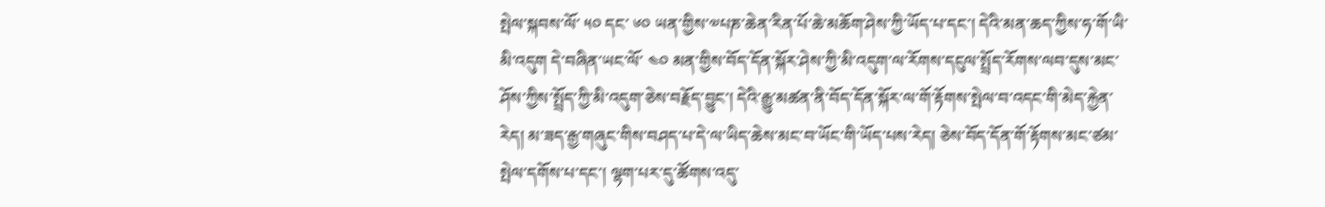སྤེལ་སྐབས་ལོ་ ༥༠ དང་ ༦༠ ཡན་གྱིས་༧པཎ་ཆེན་རིན་པོ་ཆེ་མཆོག་ཤེས་ཀྱི་ཡོད་པ་དང་། དེའི་མན་ཆད་ཀྱིས་ཧ་གོ་ཡི་མི་འདུག དེ་བཞིན་ཡང་ལོ་ ༤༠ མན་གྱིས་བོད་དོན་སྐོར་ཤེས་ཀྱི་མི་འདུག་ལ་རོགས་དངུལ་སྤྲོད་རོགས་ལབ་དུས་མང་ཤོས་ཀྱིས་སྤྲོད་ཀྱི་མི་འདུག་ཅེས་བརྗོད་བྱུང་། དེའི་རྒྱུ་མཚན་ནི་བོད་དོན་སྐོར་ལ་གོ་རྟོགས་སྤེལ་བ་འདང་གི་མེད་རྐྱེན་རེད། མ་ཟད་རྒྱ་གཞུང་གིས་བཤད་པ་དེ་ལ་ཡིད་ཆེས་མང་བ་ཡོང་གི་ཡོད་པས་རེད། ཅེས་བོད་དོན་གོ་རྟོགས་མང་ཙམ་སྤེལ་དགོས་པ་དང་། ལྷག་པར་དུ་ཚོགས་འདུ་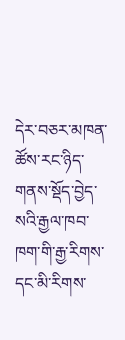དེར་བཅར་མཁན་ཚོས་རང་ཉིད་གནས་སྡོད་བྱེད་སའི་རྒྱལ་ཁབ་ཁག་གི་རྒྱ་རིགས་དང་མི་རིགས་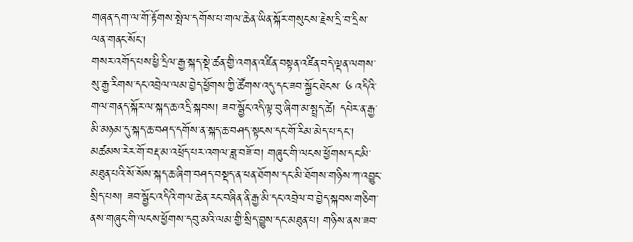གཞན་དག་ལ་གོ་རྟོགས་སྤེལ་དགོས་པ་གལ་ཆེན་ཡིན་སྐོར་གསུངས་རྗེས་དྲི་བ་དྲིས་ལན་གནང་སོང་།
གསར་འགོད་པས་ཕྱི་དྲིལ་རྒྱ་སྐད་སྡེ་ཚན་གྱི་འགན་འཛིན་བསྟན་འཛིན་བདེ་ལྡན་ལགས་སུ་རྒྱ་རིགས་དང་འབྲེལ་ལམ་བྱེད་ཕྱོགས་ཀྱི་ཚོགས་འདུ་དང་ཟབ་སྐྱོང་ཐེངས་ ༦ འདིའི་གལ་གནད་སྐོར་ལ་སྐད་ཆ་འདྲི་སྐབས། ཟབ་སྦྱོང་འདི་ལྟ་བུ་ཞིག་མ་སྤྲད་ཚེ། དཔེར་ན་རྒྱ་མི་མཉམ་དུ་སྐད་ཆ་བཤད་དགོས་ན་སྐད་ཆ་བཤད་སྟངས་དང་གོ་རིམ་མེད་པ་དང་། མཚམས་རེར་གོ་བརྡ་མ་འཕྲོད་པར་འགལ་ཟླ་བཟོ་བ། གཞུང་གི་ལངས་ཕྱོགས་དང་མི་མཐུན་པའི་སོ་སོས་སྐད་ཆ་ཞིག་བཤད་བསྡད་ན་ཕན་ཐོགས་དང་མི་ཐོགས་གཉིས་ཀ་འབྱུང་སྲིད་པས། ཟབ་སྦྱོང་འདིའི་གལ་ཆེན་རང་བཞིན་ནི་རྒྱ་མི་དང་འབྲེལ་བ་བྱེད་སྐབས་གཅིག་ནས་གཞུང་གི་ལངས་ཕྱོགས་དབུ་མའི་ལམ་གྱི་སྲིད་བྱུས་དང་མཐུན་པ། གཉིས་ནས་ཟབ་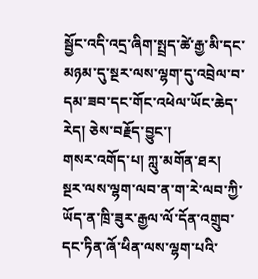སྦྱོང་འདི་འདྲ་ཞིག་སྤྲད་ཚེ་རྒྱ་མི་དང་མཉམ་དུ་སྔར་ལས་ལྷག་དུ་འབྲེལ་བ་དམ་ཟབ་དང་གོང་འཕེལ་ཡོང་ཆེད་རེད། ཅེས་བརྗོད་བྱུང་།
གསར་འགོད་པ། ཀླུ་མགོན་ཐར།
སྔར་ལས་ལྷག་ལབ་ན་ག་རེ་ལབ་ཀྱི་ཡོད་ན་ཁྲི་ཟུར་རྒྱལ་ལོ་དོན་འགྲུབ་དང་ཏིན་ཞོ་ཕིན་ལས་ལྷག་པའི་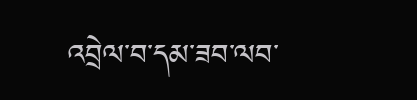འབྲེལ་བ་དམ་ཟབ་ལབ་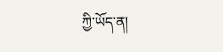ཀྱི་ཡོད་ན།